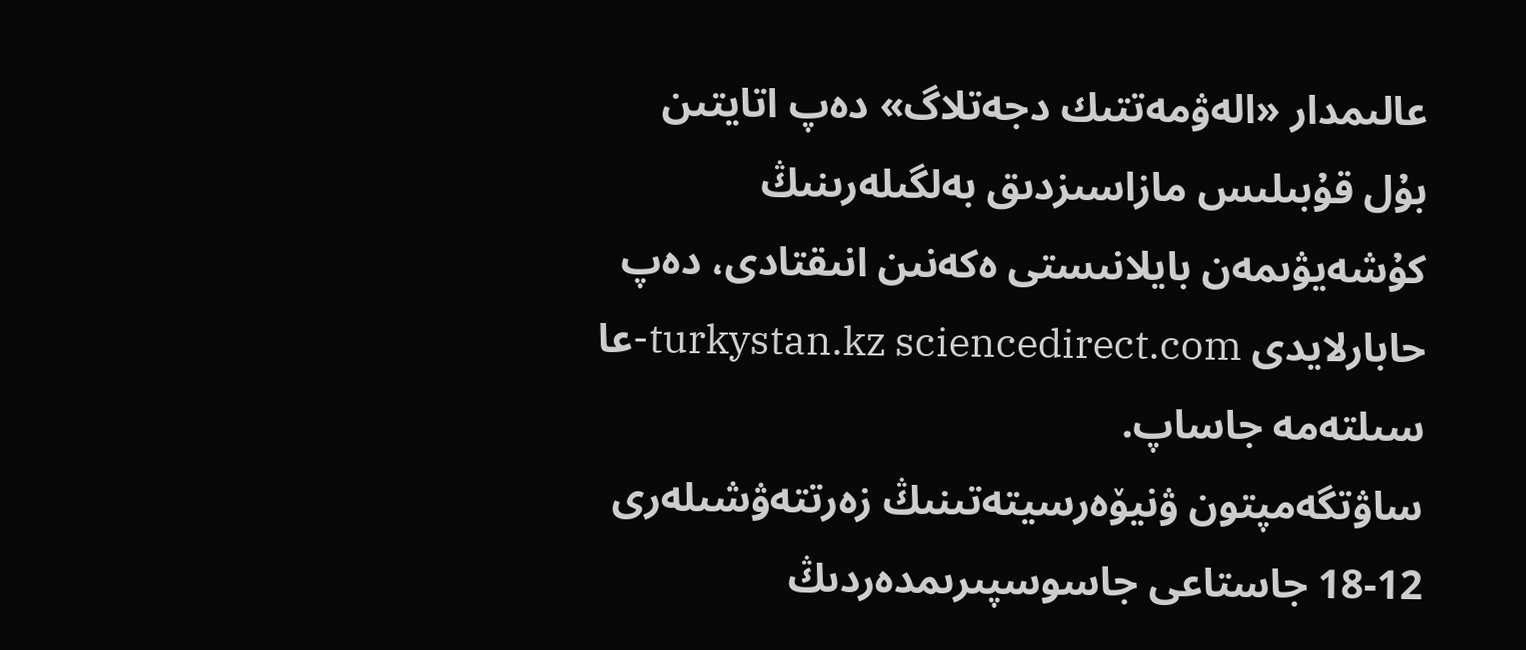عالىمدار «الەۋمەتتىك دجەتلاگ» دەپ اتايتىن بۇل قۇبىلىس مازاسىزدىق بەلگىلەرىنىڭ كۇشەيۋىمەن بايلانىستى ەكەنىن انىقتادى، دەپ حابارلايدى turkystan.kz sciencedirect.com-عا سىلتەمە جاساپ.
ساۋتگەمپتون ۋنيۆەرسيتەتىنىڭ زەرتتەۋشىلەرى 12-18 جاستاعى جاسوسپىرىمدەردىڭ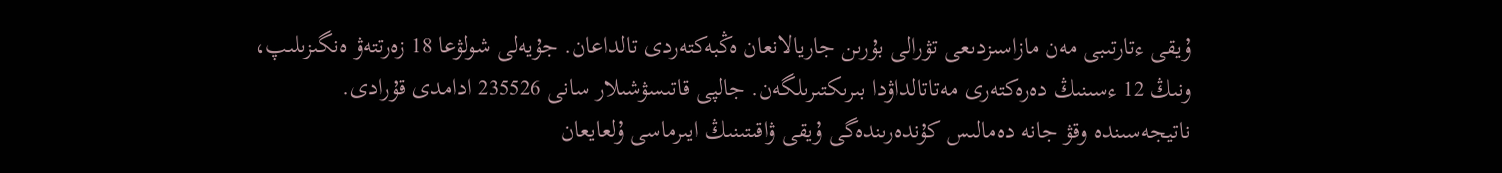ۇيقى ءتارتىبى مەن مازاسىزدىعى تۋرالى بۇرىن جاريالانعان ەڭبەكتەردى تالداعان. جۇيەلى شولۋعا 18 زەرتتەۋ ەنگىزىلىپ، ونىڭ 12 ءسىنىڭ دەرەكتەرى مەتاتالداۋدا بىرىكتىرىلگەن. جالپى قاتىسۋشىلار سانى 235526 ادامدى قۇرادى.
ناتيجەسىندە وقۋ جانە دەمالىس كۇندەرىندەگى ۇيقى ۋاقىتىنىڭ ايىرماسى ۇلعايعان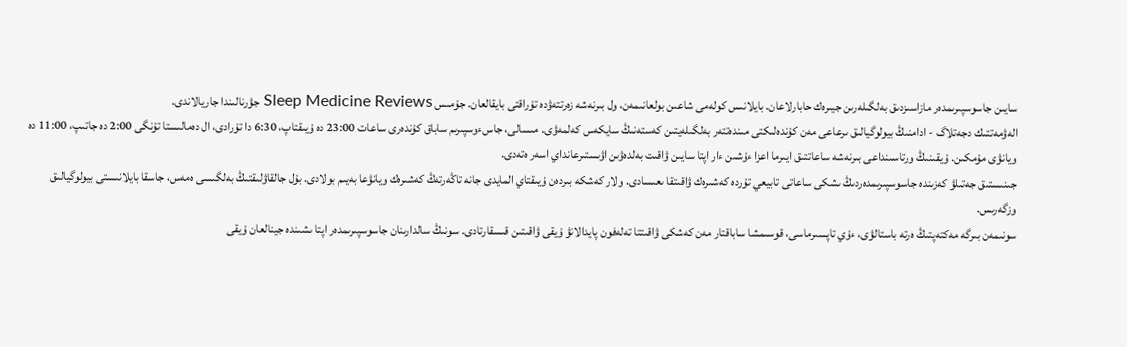سايىن جاسوسپىرىمدەر مازاسىزدىق بەلگىلەرىن جيىرەك حابارلاعان. بايلانىس كولەمى شاعىن بولعانىمەن، ول بىرنەشە زەرتتەۋدە تۇراقتى بايقالعان. جۇمىس Sleep Medicine Reviews جۋرنالىندا جاريالاندى.
الەۋمەتتىك دجەتلاگ - ادامنىڭ بيولوگيالىق ىرعاعى مەن كۇندەلىكتى مىندەتتەر بەلگىلەيتىن كەستەنىڭ سايكەس كەلمەۋى. مىسالى، جاسءوسپىرىم ساباق كۇندەرى ساعات 23:00 دە ۇيىقتاپ، 6:30 دا تۇرادى، ال دەمالىستا تۇنگى 2:00 دە جاتىپ، 11:00 دە ويانۋى مۇمكىن. ۇيقىنىڭ ورتاسىنداعى بىرنەشە ساعاتتىق ايىرما اعزا ءۇشىن ءار اپتا سايىن ۋاقىت بەلدەۋىن اۋىستىرعانداي اسەر ەتەدى.
جىنىستىق جەتىلۋ كەزىندە جاسوسپىرىمدەردىڭ ىشكى ساعاتى تابيعي تۇردە كەشىرەك ۋاقىتقا ىعىسادى. ولار كەشكە بىردەن ۇيىقتاي المايدى جانە تاڭەرتەڭ كەشىرەك ويانۋعا بەيىم بولادى. بۇل جالقاۋلىقتىڭ بەلگىسى ەمەس، جاسقا بايلانىستى بيولوگيالىق وزگەرىس.
سونىمەن بىرگە مەكتەپتىڭ ەرتە باستالۋى، ءۇي تاپسىرماسى، قوسىمشا ساباقتار مەن كەشكى ۋاقىتتا تەلەفون پايدالانۋ ۇيقى ۋاقىتىن قىسقارتادى. سونىڭ سالدارىنان جاسوسپىرىمدەر اپتا ىشىندە جينالعان ۇيقى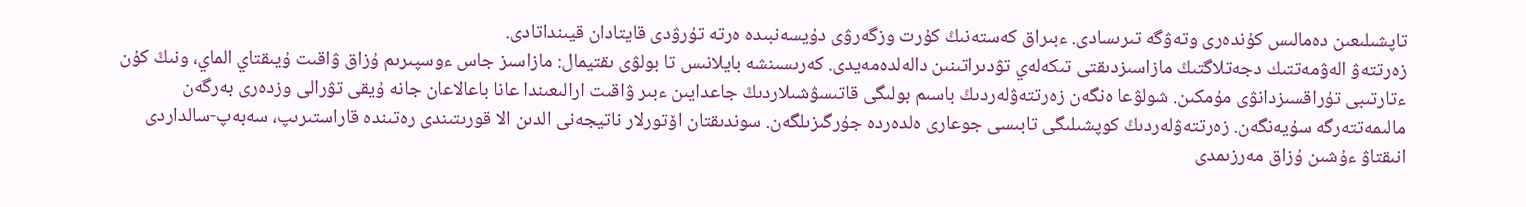تاپشىلىعىن دەمالىس كۇندەرى وتەۋگە تىرىسادى. ءبىراق كەستەنىڭ كۇرت وزگەرۋى دۇيسەنبىدە ەرتە تۇرۋدى قايتادان قيىنداتادى.
زەرتتەۋ الەۋمەتتىك دجەتلاگتىڭ مازاسىزدىقتى تىكەلەي تۋدىراتىنىن دالەلدەمەيدى. كەرىسىنشە بايلانىس تا بولۋى ىقتيمال: مازاسىز جاس ءوسپىرىم ۇزاق ۋاقىت ۇيىقتاي الماي، ونىڭ كۇن ءتارتىبى تۇراقسىزدانۋى مۇمكىن. شولۋعا ەنگەن زەرتتەۋلەردىڭ باسىم بولىگى قاتىسۋشىلاردىڭ جاعدايىن ءبىر ۋاقىت ارالىعىندا عانا باعالاعان جانە ۇيقى تۋرالى وزدەرى بەرگەن مالىمەتتەرگە سۇيەنگەن. زەرتتەۋلەردىڭ كوپشىلىگى تابىسى جوعارى ەلدەردە جۇرگىزىلگەن. سوندىقتان اۆتورلار ناتيجەنى الدىن الا قورىتىندى رەتىندە قاراستىرىپ، سەبەپ-سالداردى انىقتاۋ ءۇشىن ۇزاق مەرزىمدى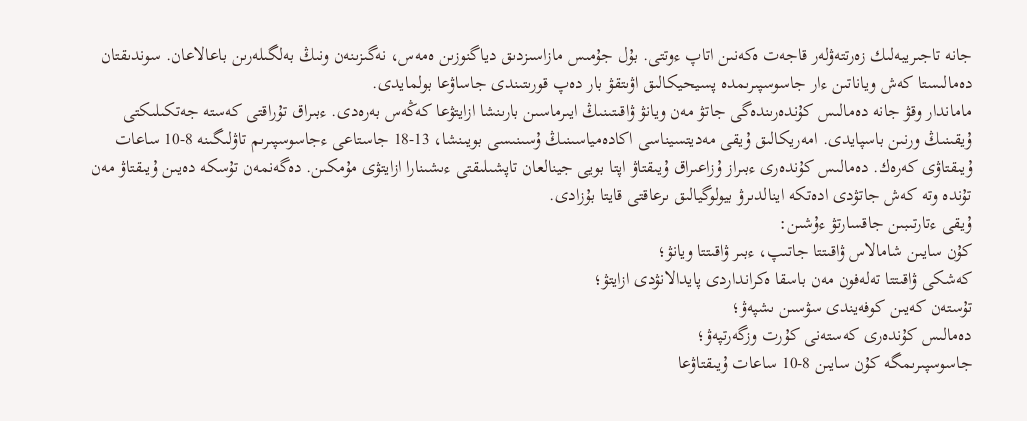جانە تاجىريبەلىك زەرتتەۋلەر قاجەت ەكەنىن اتاپ ءوتتى. بۇل جۇمىس مازاسىزدىق دياگنوزىن ەمەس، نەگىزىنەن ونىڭ بەلگىلەرىن باعالاعان. سوندىقتان دەمالىستا كەش وياناتىن ءار جاسوسپىرىمدە پسيحيكالىق اۋىتقۋ بار دەپ قورىتىندى جاساۋعا بولمايدى.
ماماندار وقۋ جانە دەمالىس كۇندەرىندەگى جاتۋ مەن ويانۋ ۋاقىتىنىڭ ايىرماسىن بارىنشا ازايتۋعا كەڭەس بەرەدى. ءبىراق تۇراقتى كەستە جەتكىلىكتى ۇيقىنىڭ ورنىن باسپايدى. امەريكالىق ۇيقى مەديتسيناسى اكادەمياسىنىڭ ۇسىنىسى بويىنشا، 13-18 جاستاعى ءجاسوسپىرىم تاۋلىگىنە 8-10 ساعات ۇيىقتاۋى كەرەك. دەمالىس كۇندەرى ءبىراز ۇزاعىراق ۇيىقتاۋ اپتا بويى جينالعان تاپشىلىقتى ءىشىنارا ازايتۋى مۇمكىن. دەگەنمەن تۇسكە دەيىن ۇيىقتاۋ مەن تۇندە وتە كەش جاتۋدى ادەتكە اينالدىرۋ بيولوگيالىق ىرعاقتى قايتا بۇزادى.
ۇيقى ءتارتىبىن جاقسارتۋ ءۇشىن:
كۇن سايىن شامالاس ۋاقىتتا جاتىپ، ءبىر ۋاقىتتا ويانۋ؛
كەشكى ۋاقىتتا تەلەفون مەن باسقا ەكرانداردى پايدالانۋدى ازايتۋ؛
تۇستەن كەيىن كوفەيندى سۋسىن ىشپەۋ؛
دەمالىس كۇندەرى كەستەنى كۇرت وزگەرتپەۋ؛
جاسوسپىرىمگە كۇن سايىن 8-10 ساعات ۇيىقتاۋعا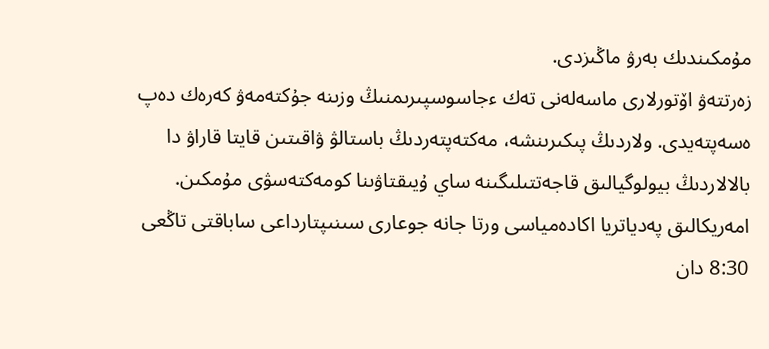مۇمكىندىك بەرۋ ماڭىزدى.
زەرتتەۋ اۆتورلارى ماسەلەنى تەك ءجاسوسپىرىمنىڭ وزىنە جۇكتەمەۋ كەرەك دەپ ەسەپتەيدى. ولاردىڭ پىكىرىنشە، مەكتەپتەردىڭ باستالۋ ۋاقىتىن قايتا قاراۋ دا بالالاردىڭ بيولوگيالىق قاجەتتىلىگىنە ساي ۇيىقتاۋىنا كومەكتەسۋى مۇمكىن. امەريكالىق پەدياتريا اكادەمياسى ورتا جانە جوعارى سىنىپتارداعى ساباقتى تاڭعى 8:30 دان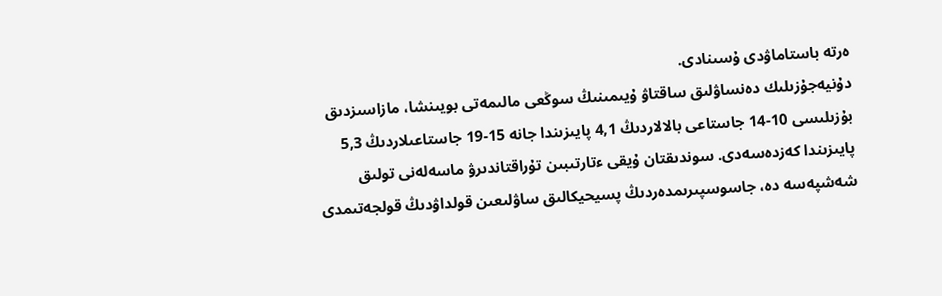ەرتە باستاماۋدى ۇسىنادى.
دۇنيەجۇزىلىك دەنساۋلىق ساقتاۋ ۇيىمىنىڭ سوڭعى مالىمەتى بويىنشا، مازاسىزدىق بۇزىلىسى 10-14 جاستاعى بالالاردىڭ 4,1 پايىزىندا جانە 15-19 جاستاعىلاردىڭ 5,3 پايىزىندا كەزدەسەدى. سوندىقتان ۇيقى ءتارتىبىن تۇراقتاندىرۋ ماسەلەنى تولىق شەشپەسە دە، جاسوسپىرىمدەردىڭ پسيحيكالىق ساۋلىعىن قولداۋدىڭ قولجەتىمدى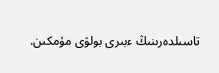تاسىلدەرىنىڭ ءبىرى بولۋى مۇمكىن.